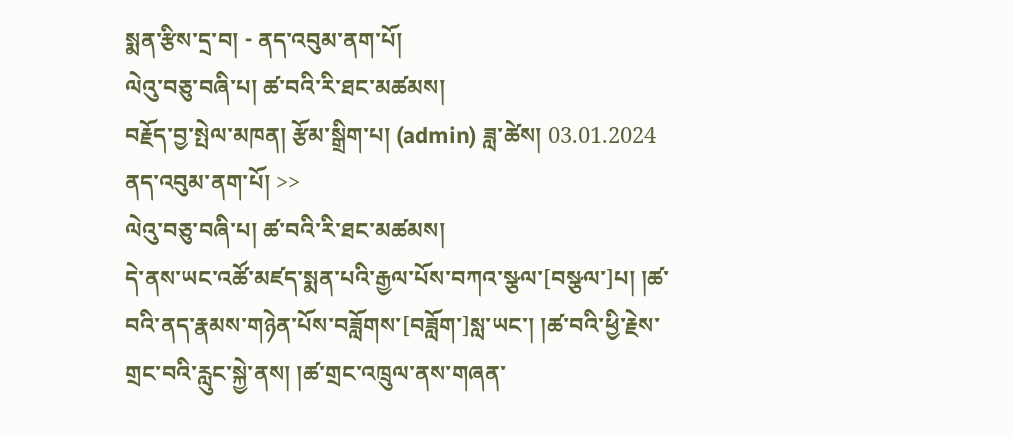སྨན་རྩིས་དྲ་བ། - ནད་འབུམ་ནག་པོ།
ལེའུ་བཅུ་བཞི་པ། ཚ་བའི་རི་ཐང་མཚམས།
བརྗོད་བྱ་སྤེལ་མཁན། རྩོམ་སྒྲིག་པ། (admin) ཟླ་ཚེས། 03.01.2024
ནད་འབུམ་ནག་པོ། >>
ལེའུ་བཅུ་བཞི་པ། ཚ་བའི་རི་ཐང་མཚམས།
དེ་ནས་ཡང་འཚོ་མཛད་སྨན་པའི་རྒྱལ་པོས་བཀའ་སྩལ་[བསྩལ་]པ། །ཚ་བའི་ནད་རྣམས་གཉེན་པོས་བཟློགས་[བཟློག་]སླ་ཡང་། །ཚ་བའི་ཕྱི་རྗེས་གྲང་བའི་རླུང་སྐྱེ་ནས། །ཚ་གྲང་འཁྲུལ་ནས་གཞན་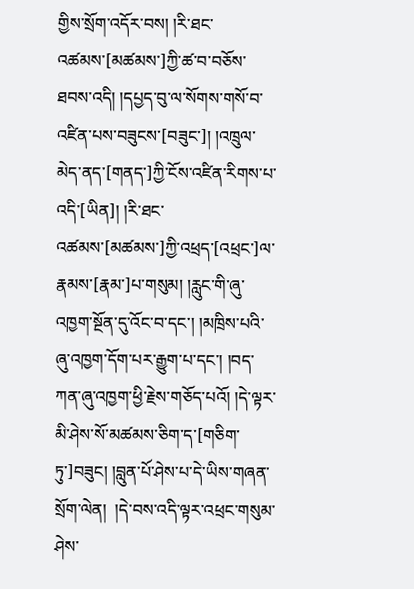གྱིས་སྲོག་འདོར་བས། །རི་ཐང་འཚམས་[མཚམས་]ཀྱི་ཚ་བ་བཅོས་ཐབས་འདི། །དཔྱད་བུ་ལ་སོགས་གསོ་བ་འཛིན་པས་བཟུངས་[བཟུང་]། །འཁྲུལ་མེད་ནད་[གནད་]ཀྱི་ངོས་འཛིན་རིགས་པ་འདི་[ཡིན]། །རི་ཐང་འཚམས་[མཚམས་]ཀྱི་འཕྲད་[འཕྲང་]ལ་རྣམས་[རྣམ་]པ་གསུམ། །རླུང་གི་ཞུ་འཁྱག་སྔོན་དུ་འོང་བ་དང་། །མཁྲིས་པའི་ཞུ་འཁྱག་དོག་པར་རྒྱུག་པ་དང་། །བད་ཀན་ཞུ་འཁྱག་ཕྱི་རྗེས་གཅོད་པའོ། །དེ་ལྟར་མི་ཤེས་སོ་མཚམས་ཅིག་ད་[གཅིག་ཏུ་]བཟུང། །བླུན་པོ་ཤེས་པ་དེ་ཡིས་གཞན་སྲོག་ལེན།  །དེ་བས་འདི་ལྟར་འཕྲང་གསུམ་ཤེས་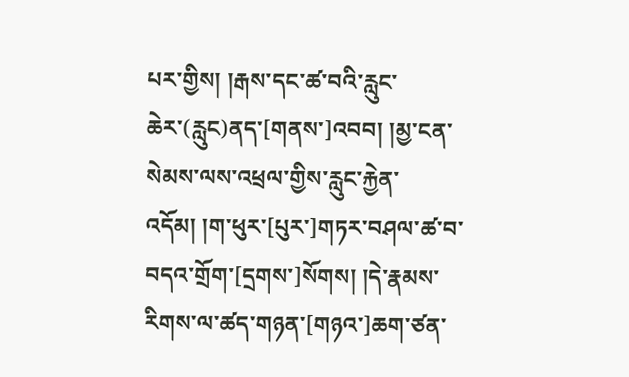པར་གྱིས། །རྒས་དང་ཚ་བའི་རླུང་ཆེར་(རླུང)ནད་[གནས་]འབབ། །མྱ་ངན་སེམས་ལས་འཕྲལ་གྱིས་རླུང་རྐྱེན་འདོམ། །ག་ཕུར་[པུར་]གཏར་བཤལ་ཚ་བ་བདའ་གྲོག་[དྲགས་]སོགས། །དེ་རྣམས་རིགས་ལ་ཚད་གཉན་[གཉའ་]ཆག་ཙན་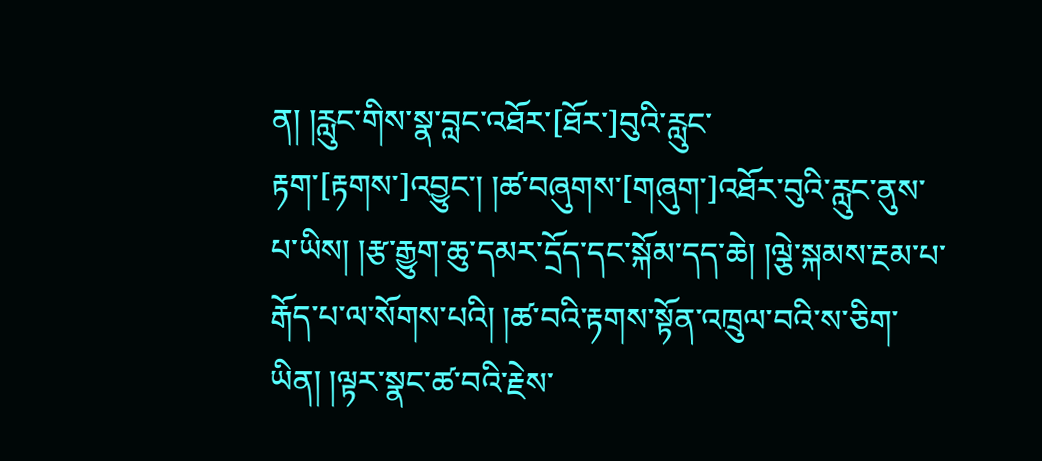ན། །རླུང་གིས་སྣ་བླང་འཐོར་[ཐོར་]བུའི་རླུང་རྟག་[རྟགས་]འབྱུང་། །ཚ་བཞུགས་[གཞུག་]འཐོར་བུའི་རླུང་ནུས་པ་ཡིས། །རྩ་རྒྱུག་ཆུ་དམར་དྲོད་དང་སྐོམ་དད་ཆེ། །ལྕེ་སྐམས་རྔམ་པ་རྒོད་པ་ལ་སོགས་པའི། །ཚ་བའི་རྟགས་སྟོན་འཁྲུལ་བའི་ས་ཅིག་ཡིན། །ལྟར་སྣང་ཚ་བའི་རྗེས་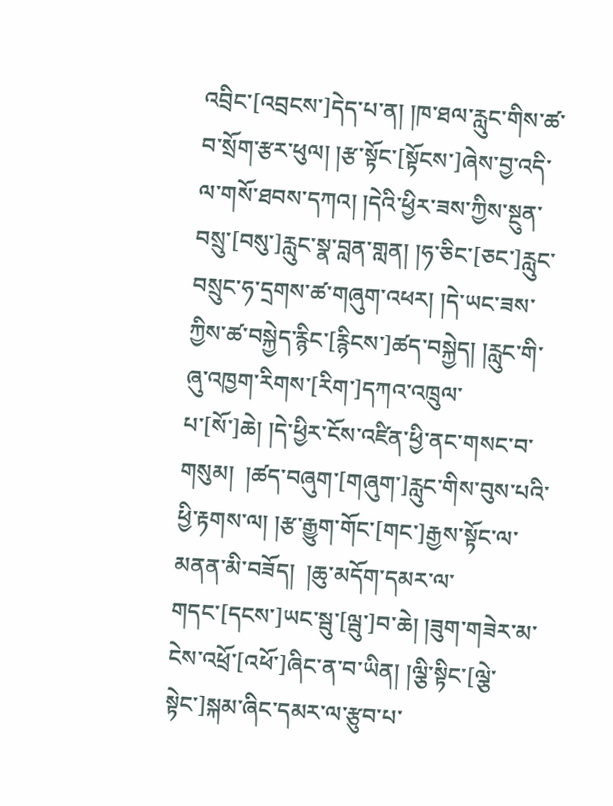འབྲིང་[འབྲངས་]དེད་པ་ན། །ཁ་ཐལ་རླུང་གིས་ཚ་བ་སྲོག་རྩར་ཕུལ། །རྩ་སྟོང་[སྟོངས་]ཞེས་བྱ་འདི་ལ་གསོ་ཐབས་དཀའ། །དེའི་ཕྱིར་ཟས་ཀྱིས་སྔུན་བསྲུ་[བསུ་]རླུང་སྣ་བླན་གླན། །ཧ་ཅིང་[ཅང་]རླུང་བསྲུང་ཧ་དྲགས་ཚ་གཞུག་འཕར། །དེ་ཡང་ཟས་ཀྱིས་ཚ་བསྐྱེད་རྙིང་[རྙིངས་]ཚད་བསྐྱེད། །རླུང་གི་ཞུ་འཁྱག་རིགས་[རིག་]དཀའ་འཁྲུལ་པ་[སོ་]ཆེ། །དེ་ཕྱིར་ངོས་འཛིན་ཕྱི་ནང་གསང་བ་གསུམ།  །ཚད་བཞུག་[གཞུག་]རླུང་གིས་བུས་པའི་ཕྱི་རྟགས་ལ། །རྩ་རྒྱུག་གོང་[གང་]རྒྱས་སྟོང་ལ་མནན་མི་བཟོད།  །ཆུ་མདོག་དམར་ལ་གདང་[དངས་]ཡང་སྦུ་[ལྦུ་]བ་ཆེ། །ཟུག་གཟེར་མ་ངེས་འཕྲོ་[འཕོ་]ཞིང་ན་བ་ཡིན། །ལྕི་སྟིང་[ལྕེ་སྟེང་]སྐམ་ཞིང་དམར་ལ་རྩུབ་པ་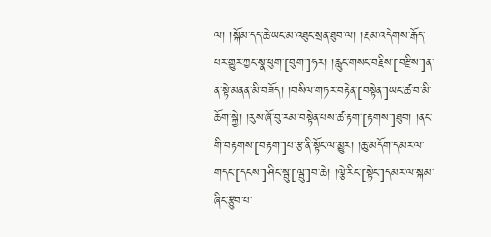ལ། །སྐོམ་དད་ཆེ་ཡང་མ་འཐུང་སྲན་ཐུབ་ལ། །རྔམ་འདེགས་རྒོད་པར་གྱུར་ཀྱང་སྣ་ཕུག་[བུག་]ཧར། །རླུང་གསང་བརྗིས་[བརྫིས་]ན་ན་སྟེ་མནན་མི་བཟོད། །བསིལ་གཏར་བརྟེན་[བསྟེན་]ཡང་ཚ་བ་མི་ཆོག་སྐྱེ། །རུས་ཞོ་བུ་རམ་བསྟེན་པས་ཚ་རྟག་[རྟགས་]ཐུབ། །ནང་གི་བརྟགས་[བརྟག་]པ་རྩ་ནི་སྟོང་ལ་མྱུར། །ཆུ་མདོག་དམར་ལ་གདང་[དངས་]ཤིང་སྦུ་[ལྦུ་]བ་ཆེ། །ལྕེ་རིང་[སྟེང་]དམར་ལ་སྐམ་ཞིང་རྩུབ་པ་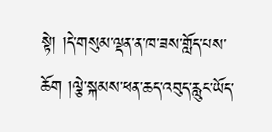སྟེ། །དེ་གསུམ་ལྡན་ན་ཁ་ཟས་གློད་པས་ཆོག །ལྕེ་སྐམས་ཕན་ཆད་འབུད་རླུང་ཡོད་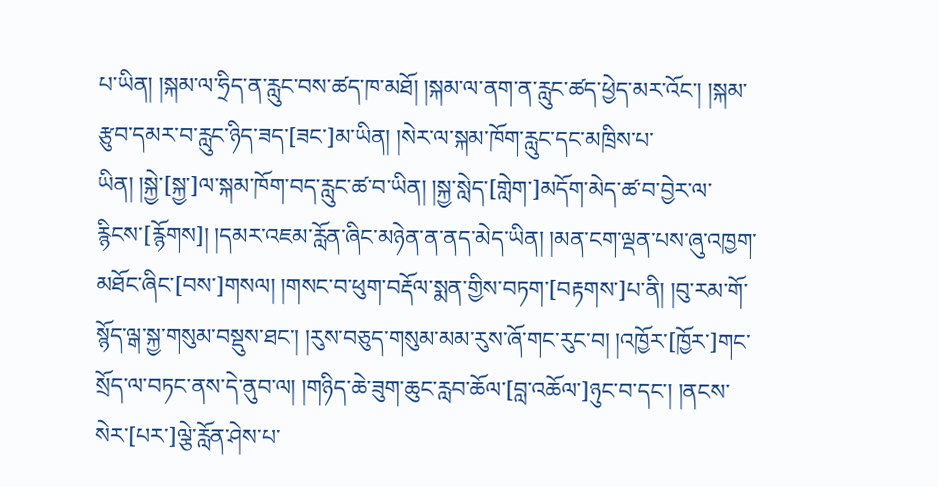པ་ཡིན། །སྐམ་ལ་ཧྲིད་ན་རླུང་བས་ཚད་ཁ་མཐོ། །སྐམ་ལ་ནག་ན་རླུང་ཚད་ཕྱེད་མར་འོང་། །སྐམ་རྩུབ་དམར་བ་རླུང་ཉིད་ཟད་[ཟང་]མ་ཡིན། །སེར་ལ་སྐམ་ཁོག་རླུང་དང་མཁྲིས་པ་ཡིན། །སྐྱེ་[སྐྱ་]ལ་སྐམ་ཁོག་བད་རླུང་ཚ་བ་ཡིན། །སྐྱ་སླེད་[གླེག་]མདོག་མེད་ཚ་བ་བྱེར་ལ་རྙིངས་[རྙོགས]། །དམར་འཇམ་རློན་ཞིང་མཉེན་ན་ནད་མེད་ཡིན། །མན་ངག་ལྡན་པས་ཞུ་འཁྱག་མཐོང་ཞིང་[བས་]གསལ། །གསང་བ་ཕུག་བརྡོལ་སྨན་གྱིས་བཏག་[བརྟགས་]པ་ནི། །བུ་རམ་གོ་སྙོད་ལྒ་སྐྱ་གསུམ་བསྡུས་ཐང་། །རུས་བཅུད་གསུམ་མམ་རུས་ཞོ་གང་རུང་བ། །འཁྱོར་[ཁྱོར་]གང་སྲོད་ལ་བཏང་ནས་དེ་ནུབ་ལ། །གཉིད་ཆེ་ཟུག་ཆུང་རླབ་ཆོལ་[བླ་འཆོལ་]ཉུང་བ་དང་། །ནངས་སེར་[པར་]ལྕེ་རློན་ཤེས་པ་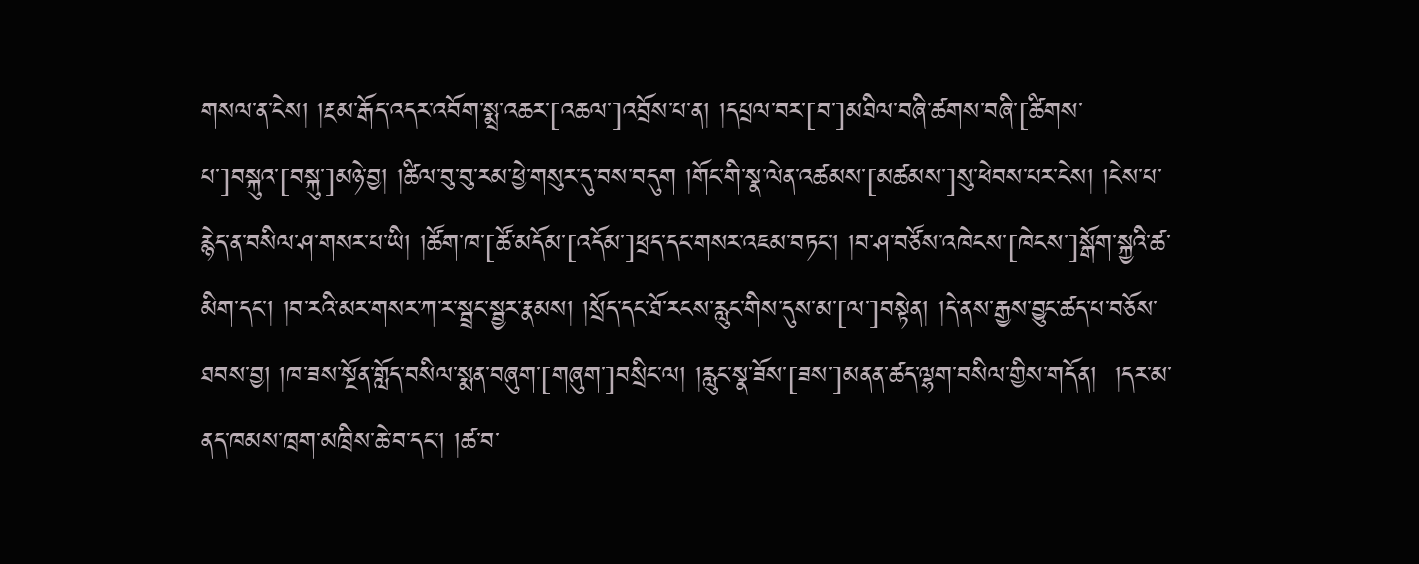གསལ་ན་ངེས། །རྔམ་རྒོད་འདར་འབོག་སྨྲ་འཆར་[འཆལ་]འབྲོས་པ་ན། །དཔྲལ་བར་[བ་]མཐིལ་བཞི་ཚགས་བཞི་[ཚིགས་པ་]བསྐུའ་[བསྐུ་]མཉེ་བྱ། །ཚིལ་བུ་བུ་རམ་ཕྱེ་གསུར་དུ་བས་བདུག །གོང་གི་སྣ་ལེན་འཚམས་[མཚམས་]སུ་ཕེབས་པར་ངེས། །ངེས་པ་རྙེད་ན་བསིལ་ཤ་གསར་པ་ཡི། །ཚོག་ཁ་[ཚོ་མདོམ་[འདོམ་]ཕྲད་དང་གསར་འཇམ་བཏང་། །བ་ཤ་བཙོས་འཁེངས་[ཁེངས་]སྒོག་སྐྱའི་ཚ་མིག་དང་། །བ་རའི་མར་གསར་ཀ་ར་སྦྲང་སྦྱར་རྣམས། །སྲོད་དང་ཐོ་རངས་རླུང་གིས་དུས་མ་[ལ་]བསྟེན། །དེ་ནས་རྒྱས་བྱུང་ཚད་པ་བཅོས་ཐབས་བྱ། །ཁ་ཟས་སྔོན་གློད་བསིལ་སྨན་བཞུག་[གཞུག་]བསྲིང་ལ། །རླུང་སྣ་ཟོས་[ཟས་]མནན་ཚད་ལྷག་བསིལ་གྱིས་གདོན།  །དར་མ་ནད་ཁམས་ཁྲག་མཁྲིས་ཆེ་བ་དང་། །ཚ་བ་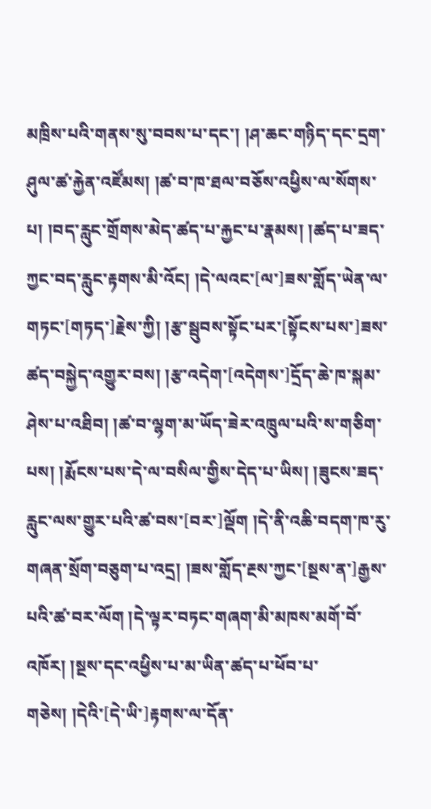མཁྲིས་པའི་གནས་སུ་བབས་པ་དང་། །ཤ་ཆང་གཉིད་དང་དྲག་ཤུལ་ཚ་རྐྱེན་འཛོམས། །ཚ་བ་ཁ་ཐལ་བཅོས་འཕྱིས་ལ་སོགས་པ། །བད་རླུང་གྲོགས་མེད་ཚད་པ་རྐྱང་པ་རྣམས། །ཚད་པ་ཟད་ཀྱང་བད་རླུང་རྟགས་མི་འོང། །དེ་ལའང་[ལ་]ཟས་གློད་ཡེན་ལ་གཏང་[གཏད་]རྗེས་ཀྱི། །རྩ་སྦུབས་སྟོང་པར་[སྟོངས་པས་]ཟས་ཚད་བསྐྱེད་འགྱུར་བས། །རྩ་འདེག་[འདེགས་]དྲོད་ཆེ་ཁ་སྐམ་ཤེས་པ་འཐིབ། །ཚ་བ་ལྷག་མ་ཡོད་ཟེར་འཁྲུལ་པའི་ས་གཅིག་པས། །རྨོངས་པས་དེ་ལ་བསིལ་གྱིས་དེད་པ་ཡིས། །ཟུངས་ཟད་རླུང་ལས་གྱུར་པའི་ཚ་བས་[བར་]ལྡོག །དེ་ནི་འཆི་བདག་ཁ་རུ་གཞན་སྲོག་བཅུག་པ་འདྲ། །ཟས་གློད་རྔས་ཀྱང་[སྔས་ན་]རྒྱས་པའི་ཚ་བར་ལོག །དེ་ལྟར་བཏང་གཞག་མི་མཁས་མགོ་བོ་འཁོར། །སྔས་དང་འཕྱིས་པ་མ་ཡིན་ཚད་པ་ཕོབ་པ་གཅེས། །དེའི་[དེ་ཡི་]རྟགས་ལ་དོན་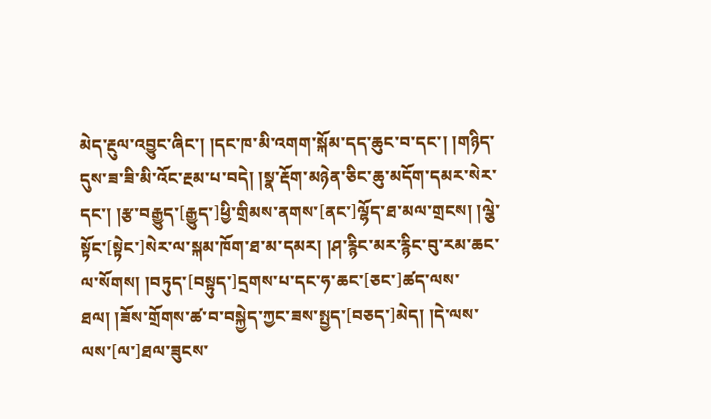མེད་རྔུལ་འབྱུང་ཞིང་། །དང་ཁ་མི་འགག་སྐོམ་དད་ཆུང་བ་དང་། །གཉིད་དུས་ཟ་ཟི་མི་འོང་རྔམ་པ་བདེ། །སྣ་རྡོག་མཉེན་ཅིང་ཆུ་མདོག་དམར་སེར་དང་། །རྩ་བརྒྱུད་[རྒྱུད་]ཕྱི་གྲིམས་ནགས་[ནང་]ལྷོད་ཐ་མལ་གྲངས། །ལྕེ་སྟོང་[སྟེང་]སེར་ལ་སྐམ་ཁོག་ཐ་མ་དམར། །ཤ་རྙིང་མར་རྙིང་བུ་རམ་ཆང་ལ་སོགས། །བཏུད་[བསྟུད་]དྲགས་པ་དང་ཧ་ཆང་[ཅང་]ཚད་ལས་ཐལ། །ཟོས་གྲོགས་ཚ་བ་བསྐྱེད་ཀྱང་ཟས་སྤྱད་[བཅད་]མེད། །དེ་ལས་ལས་[ལ་]ཐལ་ཟུངས་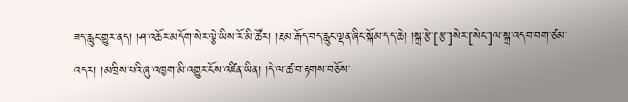ཟད་རླུང་གྱུར་ནད། །ཤ་འཆོར་མདོག་སེར་ལྕེ་ཡིས་རོ་མི་ཚོར། །རྔམ་རྒོད་བད་རླུང་ལྡན་ཞིང་སྐོམ་དད་ཆེ། །སྐྲ་རྩེ་[རྩ་]སེར་[སེང་]ལ་སྐྲ་འདབ་བག་ཙམ་འདར། །མཁྲིས་པའི་ཞུ་འཁྱག་མི་འགྱུར་ངོས་འཛིན་ཡིན། །དེ་ལ་ཚ་བ་རྟགས་བཅོས་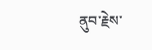ནུབ་རྗེས་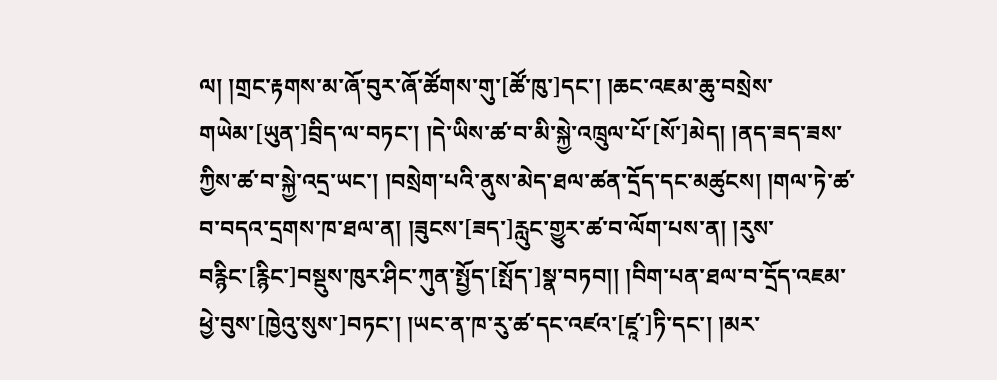ལ། །གྲང་རྟགས་མ་ཞོ་བུར་ཞོ་ཚོགས་གུ་[ཚོ་ཁུ་]དང་། །ཆང་འཇམ་ཆུ་བསྲེས་གཡེམ་[ཡུན་]བྲིད་ལ་བཏང་། །དེ་ཡིས་ཚ་བ་མི་སྐྱེ་འཁྲུལ་པོ་[སོ་]མེད། །ནད་ཟད་ཟས་ཀྱིས་ཚ་བ་སྐྱེ་འདྲ་ཡང་། །བསྲེག་པའི་ནུས་མེད་ཐལ་ཚན་དྲོད་དང་མཚུངས། །གལ་ཏེ་ཚ་བ་བདའ་དྲགས་ཁ་ཐལ་ན། །ཟུངས་[ཟད་]རླུང་གྱུར་ཚ་བ་ལོག་པས་ན། །རུས་བརྙིང་[རྙིང་]བསྡུས་ཁུར་ཤིང་ཀུན་སྤྱོད་[སྤོད་]སྣ་བཏབ།། །བིག་པན་ཐལ་བ་དྲོད་འཇམ་ཕྱེ་བུས་[ཁྱེའུ་སུས་]བཏང་། །ཡང་ན་ཁ་རུ་ཚ་དང་འཛའ་[ཛཱ་]ཏི་དང་། །མར་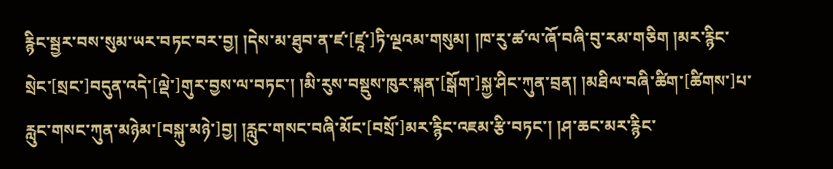རྙིང་སྦྱར་བས་སུམ་ཡར་བཏང་བར་བྱ། །དེས་མ་ཐུབ་ན་ཛ་[ཛཱ་]ཏི་ལྔའམ་གསུམ། །ཁ་རུ་ཚ་ལ་ཞོ་བཞི་བུ་རམ་གཅིག །མར་རྙིང་སྲེང་[སྲང་]བདུན་འདེ་[ལྡེ་]གུར་བྱས་ལ་བཏང་། །མི་རུས་བསྡུས་ཁུར་སྐན་[སྒོག་]སྐྱ་ཤིང་ཀུན་བྲན། །མཐིལ་བཞི་ཚིག་[ཚིགས་]པ་རླུང་གསང་ཀུན་མཉེམ་[བསྐུ་མཉེ་]བྱ། །རླུང་གསང་བཞི་མོང་[བསྲོ་]མར་རྙིང་འཇམ་རྩི་བཏང་། །ཤ་ཆང་མར་རྙིང་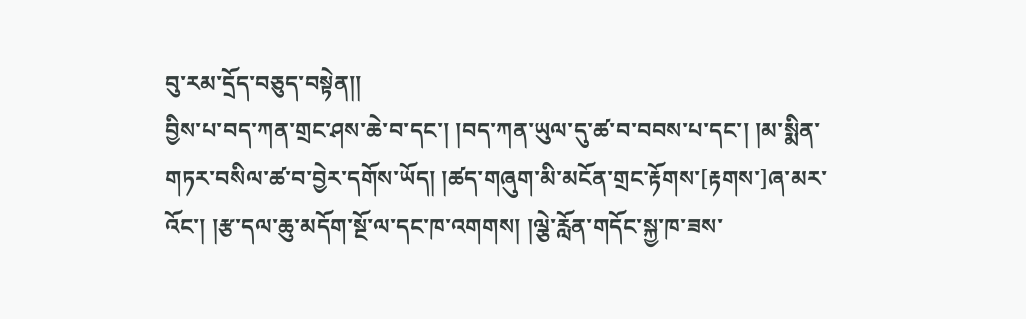བུ་རམ་དྲོད་བཅུད་བསྟེན།།
བྱིས་པ་བད་ཀན་གྲང་ཤས་ཆེ་བ་དང་། །བད་ཀན་ཡུལ་དུ་ཚ་བ་བབས་པ་དང་། །མ་སྨིན་གཏར་བསིལ་ཚ་བ་བྱེར་དགོས་ཡོད། །ཚད་གཞུག་མི་མངོན་གྲང་རྟོགས་[རྟགས་]ཞ་མར་འོང་། །རྩ་དལ་ཆུ་མདོག་སྔོ་ལ་དང་ཁ་འགགས། །ལྕེ་རློན་གདོང་སྐྱ་ཁ་ཟས་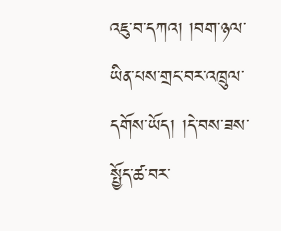འཇུ་བ་དཀའ། །བག་ཉལ་ཡིན་པས་གྲང་བར་འཁྲུལ་དགོས་ཡོད། །དེ་བས་ཟས་སྤྱོད་ཚ་བར་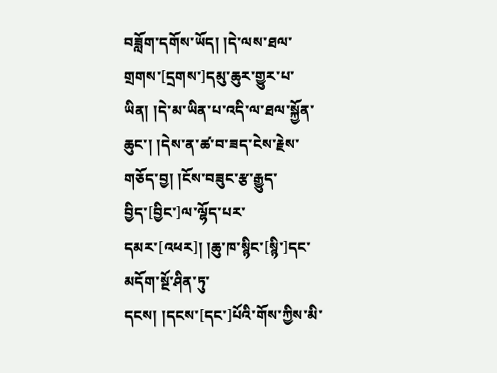བཟློག་དགོས་ཡོད། །དེ་ལས་ཐལ་གྲགས་[དྲགས་]དམུ་ཆུར་གྱུར་པ་ཡིན། །དེ་མ་ཡིན་པ་འདི་ལ་ཐལ་སྐྱོན་ཆུང་། །དེས་ན་ཚ་བ་ཟད་ངེས་རྗེས་གཅོད་བྱ། །ངོས་བཟུང་རྩ་རྒྱུད་བྱིད་[བྱིང་]ལ་ལྷོད་པར་དམར་[འཕར]། །ཆུ་ཁ་སྙིང་[སྙི་]དང་མདོག་སྔོ་ཤིན་ཏུ་དངས། །དངས་[དང་]པོའི་གོས་ཀྱིས་མི་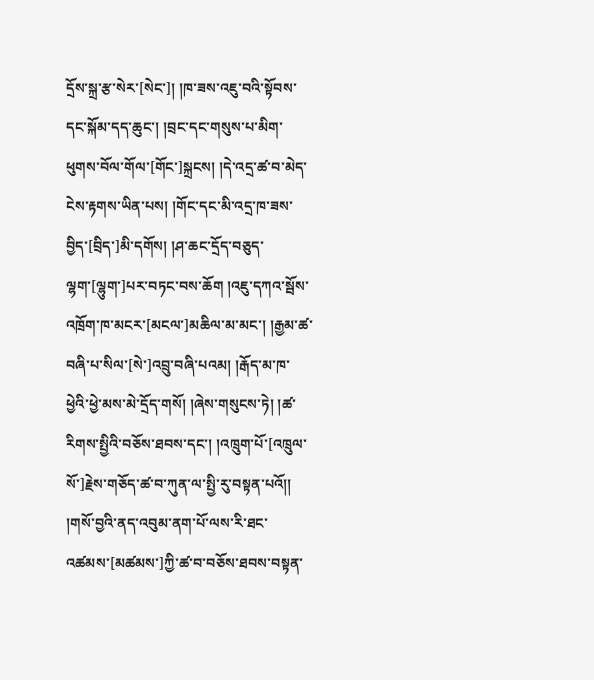དྲོས་སྐྲ་རྩ་སེར་[སེང་]། །ཁ་ཟས་འཇུ་བའི་སྟོབས་དང་སྐོམ་དད་ཆུང་། །བྲང་དང་གསུས་པ་མིག་ཕུགས་བོལ་གོལ་[གོང་]སྐྲངས། །དེ་འདྲ་ཚ་བ་མེད་ངེས་རྟགས་ཡིན་པས། །གོང་དང་མི་འདྲ་ཁ་ཟས་བྱིད་[བྲིད་]མི་དགོས། །ཤ་ཆང་དྲོད་བཅུད་ལྷག་[ལྷུག་]པར་བཏང་བས་ཆོག །འཇུ་དཀའ་སྦོས་འཁྲོག་ཁ་མངར་[མངལ་]མཆིལ་མ་མང་། །རྒྱམ་ཚ་བཞི་པ་སིལ་[སེ་]འབྲུ་བཞི་པའམ། །རྒོད་མ་ཁ་ཕྱེའི་ཕྱེ་མས་མེ་དྲོད་གསོ། །ཞེས་གསུངས་ཏེ། །ཚ་རིགས་སྤྱིའི་བཅོས་ཐབས་དང་། །འཁྲུག་པོ་[འཁྲུལ་སོ་]རྗེས་གཅོད་ཚ་བ་ཀུན་ལ་སྤྱི་རུ་བསྟན་པའོ།།
།གསོ་བྱའི་ནད་འབུམ་ནག་པོ་ལས་རི་ཐང་འཚམས་[མཚམས་]ཀྱི་ཚ་བ་བཅོས་ཐབས་བསྟན་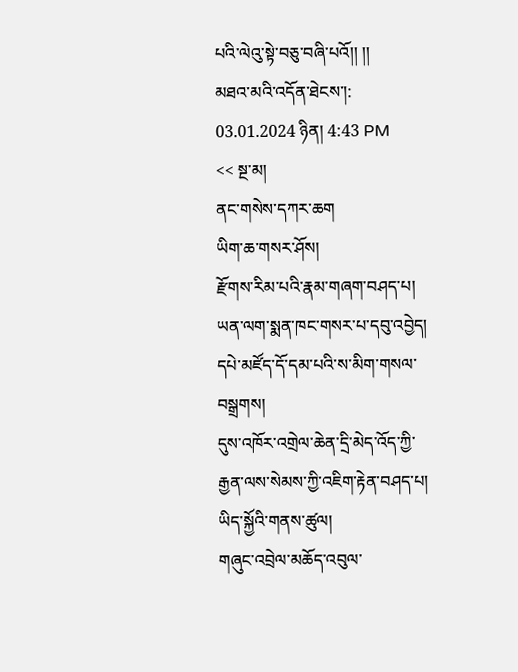པའི་ལེའུ་སྟེ་བཅུ་བཞི་པའོ།། །།
མཐའ་མའི་འདོན་ཐེངས་།: 03.01.2024 ཉིན། 4:43 PM
<< སྔ་མ།
ནང་གསེས་དཀར་ཆག
ཡིག་ཆ་གསར་ཤོས།
རྫོགས་རིམ་པའི་རྣམ་གཞག་བཤད་པ།
ཡན་ལག་སྨན་ཁང་གསར་པ་དབུ་འབྱེད།
དཔེ་མཛོད་དོ་དམ་པའི་ས་མིག་གསལ་བསྒྲགས།
དུས་འཁོར་འགྲེལ་ཆེན་དྲི་མེད་འོད་ཀྱི་རྒྱན་ལས་སེམས་ཀྱི་འཇིག་རྟེན་བཤད་པ།
ཡིད་སྐྱོའི་གནས་ཚུལ།
གཞུང་འབྲེལ་མཆོད་འབུལ་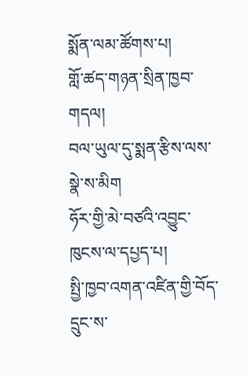སྨོན་ལམ་ཚོགས་པ།
གློ་ཚད་གཉན་སྲིན་ཁྱབ་གདལ།
བལ་ཡུལ་དུ་སྨན་རྩིས་ལས་སྣེ་ས་མིག
ཧོར་གྱི་མེ་བཙའི་འབྱུང་ཁུངས་ལ་དཔྱད་པ།
སྤྱི་ཁྱབ་འགན་འཛིན་གྱི་བོད་དྲུང་ས་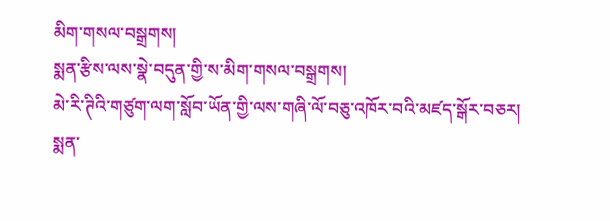མིག་གསལ་བསྒྲགས།
སྨན་རྩིས་ལས་སྣེ་བདུན་གྱི་ས་མིག་གསལ་བསྒྲགས།
མེ་རི་ཊིའི་གཙུག་ལག་སློབ་ཡོན་གྱི་ལས་གཞི་ལོ་བཅུ་འཁོར་བའི་མཛད་སྒོར་བཅར།
སྨན་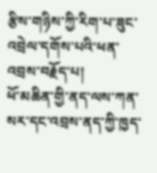རྩིས་གཉིས་ཀྱི་རིག་པ་ཟུང་འབྲེལ་དགོས་པའི་ཕན་འབྲས་བརྗོད་པ།
ཕོ་མཆིན་གྱི་ནད་ལས་ཀན་སར་དང་འབྲས་ནད་ཀྱི་ཁྱད་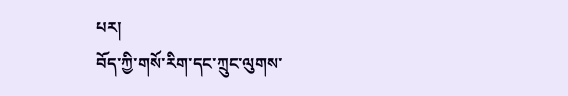པར།
བོད་ཀྱི་གསོ་རིག་དང་ཀྲུང་ལུགས་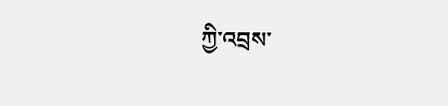ཀྱི་འབྲས་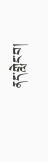ནད་གླེང་བ།